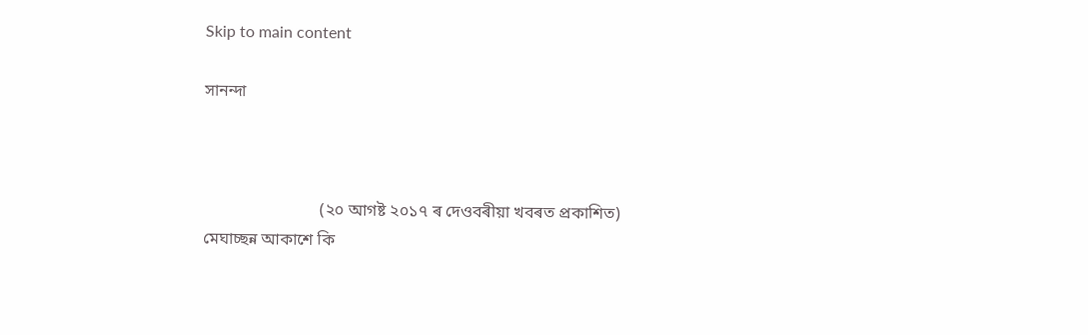Skip to main content

সানন্দা



                            (২০ আগষ্ট ২০১৭ ৰ দেওবৰীয়া খবৰত প্রকাশিত)
মেঘাচ্ছন্ন আকাশে কি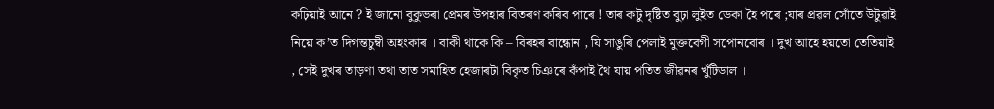কঢ়িয়াই আনে ? ই জানো বুকুভৰা প্রেমৰ উপহাৰ বিতৰণ কৰিব পাৰে ! তাৰ কটু দৃষ্টিত বুঢ়া লুইত ডেকা হৈ পৰে ;যাৰ প্রৱল সোঁতে উটুৱাই নিয়ে ক’ত দিগন্তচুম্বী অহংকাৰ । বাকী থাকে কি – বিৰহৰ বান্ধোন , যি সাঙুৰি পেলাই মুক্তবেগী সপোনবোৰ । দুখ আহে হয়তো তেতিয়াই , সেই দুখৰ তাড়ণা তথা তাত সমাহিত হেজাৰটা বিকৃত চিঞৰে কঁপাই থৈ যায় পতিত জীৱনৰ খুঁটিডাল ।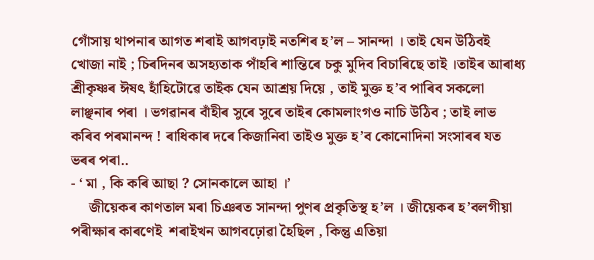গোঁসায় থাপনাৰ আগত শৰাই আগবঢ়াই নতশিৰ হ’ল – সানন্দা । তাই যেন উঠিবই খোজা নাই ; চিৰদিনৰ অসহ্যতাক পাঁহৰি শান্তিৰে চকু মুদিব বিচাৰিছে তাই ।তাইৰ আৰাধ্য শ্রীকৃষ্ণৰ ঈষৎ হাঁহিটোৱে তাইক যেন আশ্রয় দিয়ে , তাই মুক্ত হ’ব পাৰিব সকলো লাঞ্ছনাৰ পৰা । ভগৱানৰ বাঁহীৰ সুৰে সুৰে তাইৰ কোমলাংগও নাচি উঠিব ; তাই লাভ কৰিব পৰমানন্দ ! ৰাধিকাৰ দৰে কিজানিবা তাইও মুক্ত হ’ব কোনোদিনা সংসাৰৰ যত ভৰৰ পৰা..
- ‘ মা , কি কৰি আছা ? সোনকালে আহা ।’
     জীয়েকৰ কাণতাল মৰা চিঞৰত সানন্দা পুণৰ প্রকৃতিস্থ হ’ল । জীয়েকৰ হ’বলগীয়া পৰীক্ষাৰ কাৰণেই  শৰাইখন আগবঢ়োৱা হৈছিল , কিন্তু এতিয়া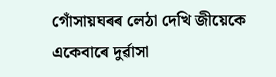গোঁসায়ঘৰৰ লেঠা দেখি জীয়েকে একেবাৰে দুৰ্ৱাসা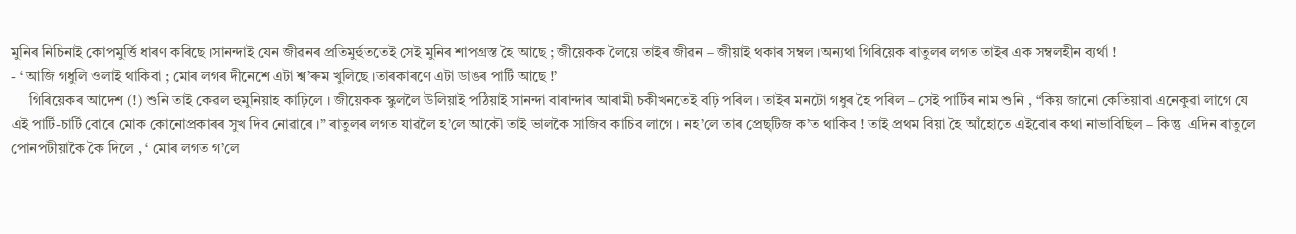মুনিৰ নিচিনাই কোপমুৰ্ত্তি ধাৰণ কৰিছে ।সানন্দাই যেন জীৱনৰ প্রতিমুৰ্হুততেই সেই মুনিৰ শাপগ্রস্ত হৈ আছে ; জীয়েকক লৈয়ে তাইৰ জীৱন – জীয়াই থকাৰ সম্বল ।অন্যথা গিৰিয়েক ৰাতুলৰ লগত তাইৰ এক সম্বলহীন ব্যৰ্থা !
- ‘ আজি গধুলি ওলাই থাকিবা ; মোৰ লগৰ দীনেশে এটা শ্ব’ৰুম খুলিছে ।তাৰকাৰণে এটা ডাঙৰ পাৰ্টি আছে !’
     গিৰিয়েকৰ আদেশ (!) শুনি তাই কেৱল হুমুনিয়াহ কাঢ়িলে । জীয়েকক স্কুললৈ উলিয়াই পঠিয়াই সানন্দা বাৰান্দাৰ আৰামী চকীখনতেই বঢ়ি পৰিল । তাইৰ মনটো গধুৰ হৈ পৰিল – সেই পাৰ্টিৰ নাম শুনি , “কিয় জানো কেতিয়াবা এনেকুৱা লাগে যে এই পাৰ্টি-চাৰ্টি বোৰে মোক কোনোপ্রকাৰৰ সুখ দিব নোৱাৰে ।” ৰাতুলৰ লগত যাৱলৈ হ’লে আকৌ তাই ভালকৈ সাজিব কাচিব লাগে । নহ’লে তাৰ প্রেছ্টিজ ক’ত থাকিব ! তাই প্রথম বিয়া হৈ আঁহোতে এইবোৰ কথা নাভাবিছিল – কিন্তু  এদিন ৰাতুলে পোনপটীয়াকৈ কৈ দিলে , ‘ মোৰ লগত গ’লে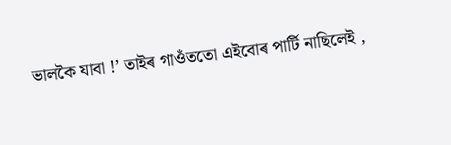ভালকৈ যাবা !’ তাইৰ গাওঁততো এইবোৰ পাৰ্টি নাছিলেই ,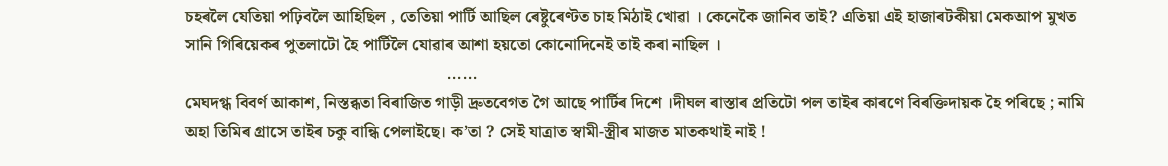চহৰলৈ যেতিয়া পঢ়িবলৈ আহিছিল , তেতিয়া পাৰ্টি আছিল ৰেষ্টুৰেণ্টত চাহ মিঠাই খোৱা । কেনেকৈ জানিব তাই? এতিয়া এই হাজাৰটকীয়া মেকআপ মুখত সানি গিৰিয়েকৰ পুতলাটো হৈ পাৰ্টিলৈ যোৱাৰ আশা হয়তো কোনোদিনেই তাই কৰা নাছিল ।
                                                               ......
মেঘদগ্ধ বিবৰ্ণ আকাশ, নিস্তব্ধতা বিৰাজিত গাড়ী দ্রুতবেগত গৈ আছে পাৰ্টিৰ দিশে ।দীঘল ৰাস্তাৰ প্রতিটো পল তাইৰ কাৰণে বিৰক্তিদায়ক হৈ পৰিছে ; নামি অহা তিমিৰ গ্রাসে তাইৰ চকু বান্ধি পেলাইছে। ক’তা ? সেই যাত্রাত স্বামী-স্ত্রীৰ মাজত মাতকথাই নাই !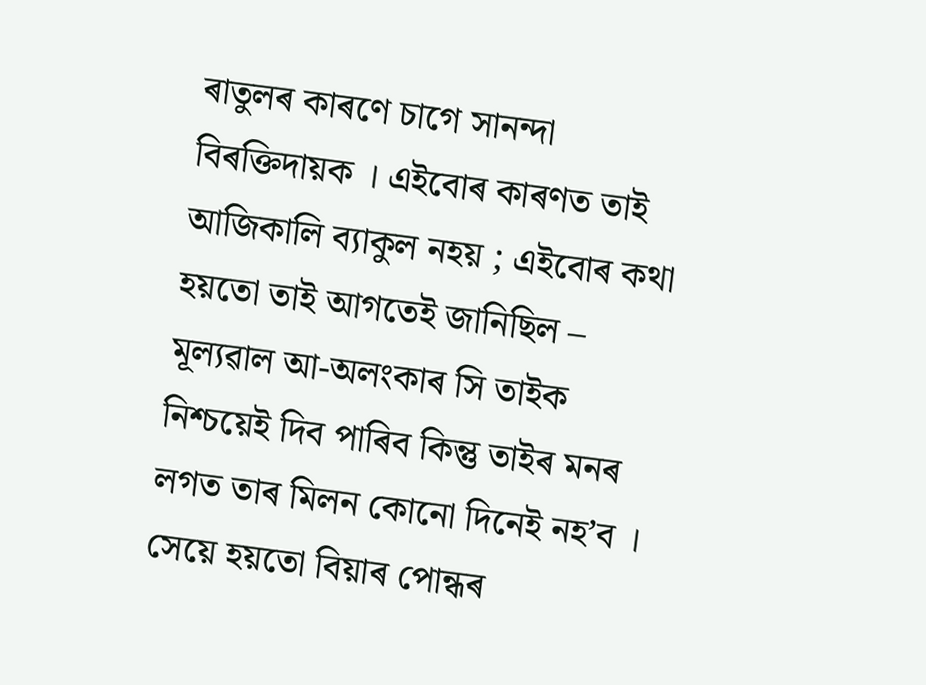ৰাতুলৰ কাৰণে চাগে সানন্দা বিৰক্তিদায়ক । এইবোৰ কাৰণত তাই আজিকালি ব্যাকুল নহয় ; এইবোৰ কথা হয়তো তাই আগতেই জানিছিল – মূল্যৱাল আ-অলংকাৰ সি তাইক নিশ্চয়েই দিব পাৰিব কিন্তু তাইৰ মনৰ লগত তাৰ মিলন কোনো দিনেই নহ’ব । সেয়ে হয়তো বিয়াৰ পোন্ধৰ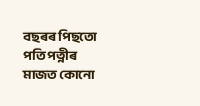বছৰৰ পিছতো পতি পত্নীৰ মাজত কোনো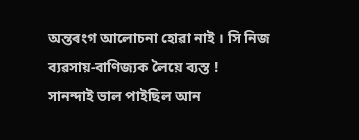অন্তৰংগ আলোচনা হোৱা নাই । সি নিজ ব্যৱসায়-বাণিজ্যক লৈয়ে ব্যস্ত !
সানন্দাই ভাল পাইছিল আন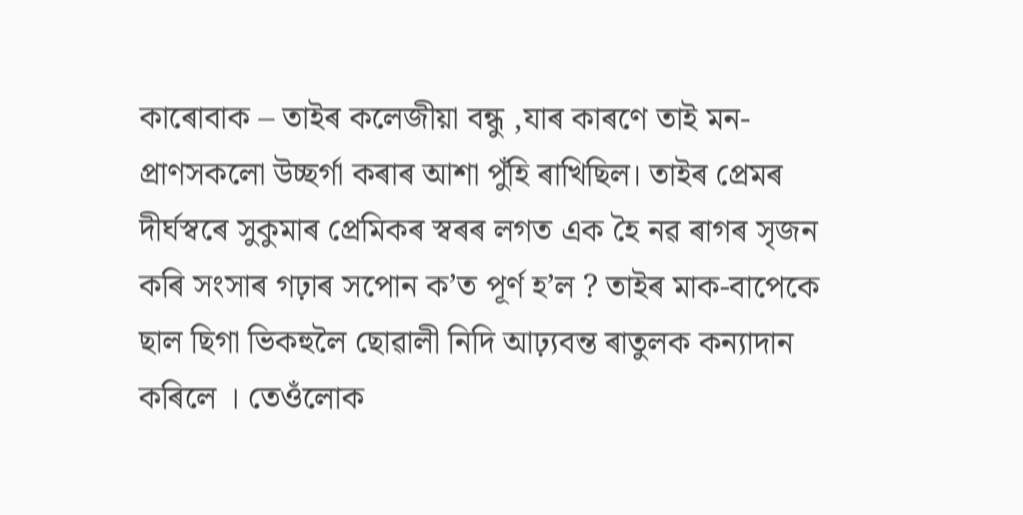কাৰোবাক – তাইৰ কলেজীয়া বন্ধু ,যাৰ কাৰণে তাই মন-প্রাণসকলো উচ্ছৰ্গা কৰাৰ আশা পুঁহি ৰাখিছিল। তাইৰ প্রেমৰ দীৰ্ঘস্বৰে সুকুমাৰ প্রেমিকৰ স্বৰৰ লগত এক হৈ নৱ ৰাগৰ সৃজন কৰি সংসাৰ গঢ়াৰ সপোন ক’ত পূৰ্ণ হ’ল ? তাইৰ মাক-বাপেকে ছাল ছিগা ভিকহুলৈ ছোৱালী নিদি আঢ়্যবন্ত ৰাতুলক কন্যাদান কৰিলে । তেওঁলোক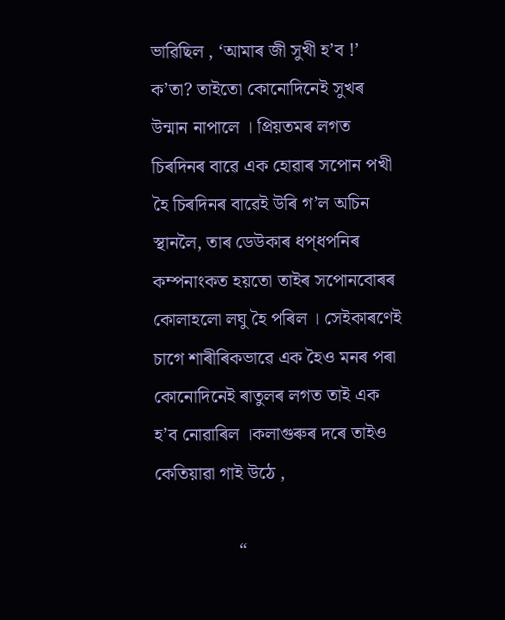ভাৱিছিল , ‘আমাৰ জী সুখী হ’ব !’  ক’তা? তাইতো কোনোদিনেই সুখৰ উন্মান নাপালে । প্রিয়তমৰ লগত চিৰদিনৰ বাৱে এক হোৱাৰ সপোন পখী হৈ চিৰদিনৰ বাৱেই উৰি গ’ল অচিন স্থানলৈ, তাৰ ডেউকাৰ ধপ্ধপনিৰ কম্পনাংকত হয়তো তাইৰ সপোনবোৰৰ কোলাহলো লঘু হৈ পৰিল । সেইকাৰণেই চাগে শাৰীৰিকভাৱে এক হৈও মনৰ পৰা কোনোদিনেই ৰাতুলৰ লগত তাই এক হ’ব নোৱাৰিল ।কলাগুৰুৰ দৰে তাইও কেতিয়াৱা গাই উঠে ,

                  “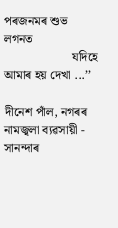পৰজনমৰ শুভ লগনত
                      যদিহে আমাৰ হয় দেখা ...’’

দীনেশ পাঁল, নগৰৰ নামজ্বলা ব্যৱসায়ী - সানন্দাৰ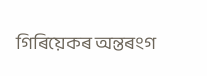গিৰিয়েকৰ অন্তৰংগ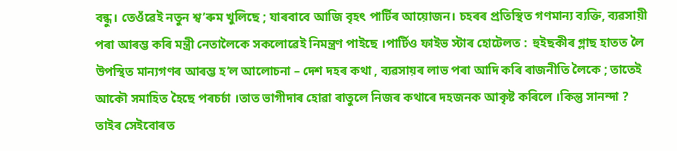বন্ধু। তেওঁৱেই নতুন শ্ব’ৰুম খুলিছে ; যাৰবাবে আজি বৃহৎ পাৰ্টিৰ আয়োজন। চহৰৰ প্রতিস্থিত গণমান্য ব্যক্তি, ব্যৱসায়ী পৰা আৰম্ভ কৰি মন্ত্রী নেতালৈকে সকলোৱেই নিমন্ত্রণ পাইছে ।পাৰ্টিও ফাইভ স্টাৰ হোটেলত :  হুইছকীৰ গ্লাছ হাতত লৈ উপস্থিত মান্যগণৰ আৰম্ভ হ’ল আলোচনা – দেশ দহৰ কথা , ব্যৱসায়ৰ লাভ পৰা আদি কৰি ৰাজনীতি লৈকে ; তাতেই আকৌ সমাহিত হৈছে পৰচৰ্চা ।তাত ভাগীদাৰ হোৱা ৰাতুলে নিজৰ কথাৰে দহজনক আকৃষ্ট কৰিলে ।কিন্তু সানন্দা ? তাইৰ সেইবোৰত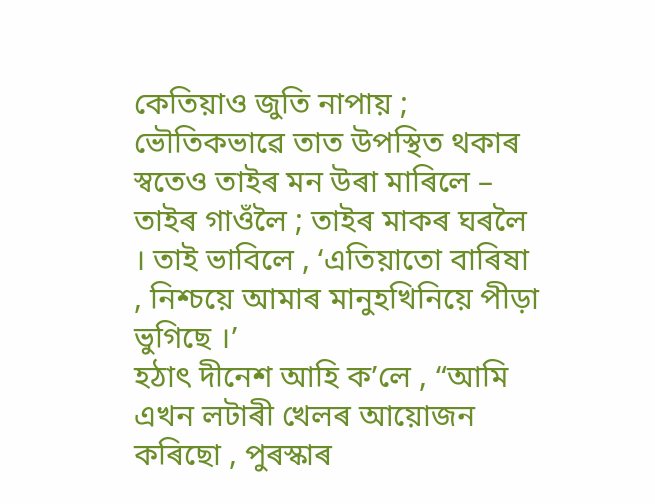কেতিয়াও জুতি নাপায় ; ভৌতিকভাৱে তাত উপস্থিত থকাৰ স্বতেও তাইৰ মন উৰা মাৰিলে – তাইৰ গাওঁলৈ ; তাইৰ মাকৰ ঘৰলৈ । তাই ভাবিলে , ‘এতিয়াতো বাৰিষা , নিশ্চয়ে আমাৰ মানুহখিনিয়ে পীড়া ভুগিছে ।’
হঠাৎ দীনেশ আহি ক’লে , “আমি এখন লটাৰী খেলৰ আয়োজন কৰিছো , পুৰস্কাৰ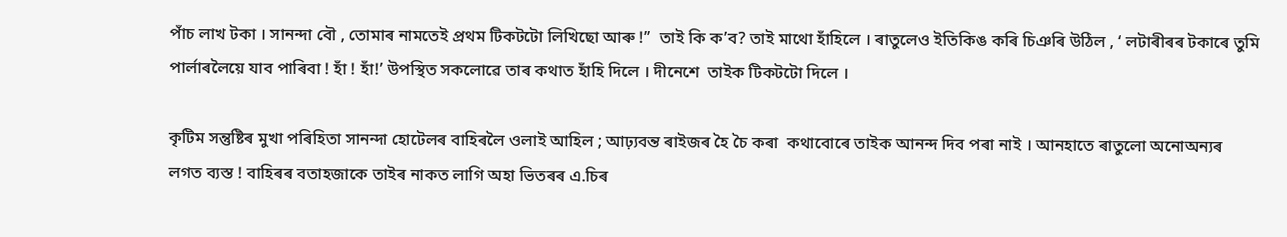পাঁচ লাখ টকা । সানন্দা বৌ , তোমাৰ নামতেই প্রথম টিকটটো লিখিছো আৰু !’’  তাই কি ক’ব? তাই মাথো হাঁহিলে । ৰাতুলেও ইতিকিঙ কৰি চিঞৰি উঠিল , ‘ লটাৰীৰৰ টকাৰে তুমি পাৰ্লাৰলৈয়ে যাব পাৰিবা ! হাঁ ! হাঁ!’ উপস্থিত সকলোৱে তাৰ কথাত হাঁহি দিলে । দীনেশে  তাইক টিকটটো দিলে ।

কৃটিম সন্তুষ্টিৰ মুখা পৰিহিতা সানন্দা হোটেলৰ বাহিৰলৈ ওলাই আহিল ; আঢ়্যবন্ত ৰাইজৰ হৈ চৈ কৰা  কথাবোৰে তাইক আনন্দ দিব পৰা নাই । আনহাতে ৰাতুলো অনোঅন্যৰ লগত ব্যস্ত ! বাহিৰৰ বতাহজাকে তাইৰ নাকত লাগি অহা ভিতৰৰ এ.চিৰ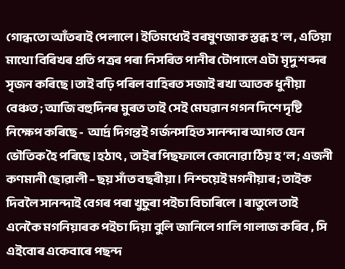গোন্ধতো আঁতৰাই পেলালে।ইতিমধ্যেই বৰষুণজাক স্তব্ধ হ’ল , এতিয়া মাথো বিৰিখৰ প্রতি পত্রৰ পৰা নিসৰিত পানীৰ টোপালে এটা মৃদু শব্দৰ সৃজন কৰিছে ।তাই বঢ়ি পৰিল বাহিৰত সজাই ৰখা আতক ধুনীয়া বেঞ্চত; আজি বহুদিনৰ মুৰত তাই সেই মেঘৱান গগন দিশে দৃষ্টি নিক্ষেপ কৰিছে -  আৰ্দ্র দিগন্তই গৰ্জনসহিত সানন্দাৰ আগত যেন ভৌতিক হৈ পৰিছে ।হঠাৎ , তাইৰ পিছফালে কোনোৱা ঠিয় হ’ল ; এজনী কণমানী ছোৱালী – ছয় সাঁত বছৰীয়া । নিশ্চয়েই মগনীয়াৰ ; তাইক দিবলৈ সানন্দাই বেগৰ পৰা খুচুৰা পইচা বিচাৰিলে । ৰাতুলে তাই এনেকৈ মগনিয়াৰক পইচা দিয়া বুলি জানিলে গালি গালাজ কৰিব , সি এইবোৰ একেবাৰে পছন্দ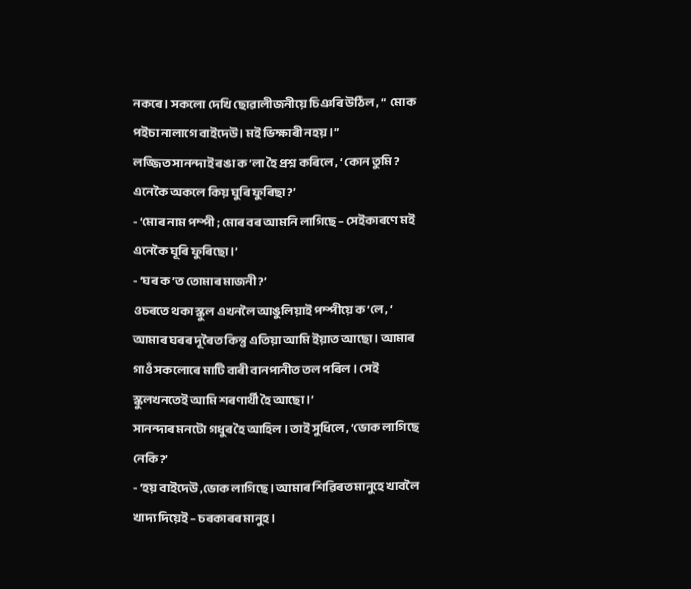নকৰে । সকলো দেখি ছোৱালীজনীয়ে চিঞৰি উঠিল , “  মোক পইচা নালাগে বাইদেউ । মই ভিক্ষাৰী নহয় ।”
লজ্জিত সানন্দাই ৰঙা ক’লা হৈ প্রশ্ন কৰিলে , ‘ কোন তুমি ? এনেকৈ অকলে কিয় ঘুৰি ফুৰিছা?’
- ‘মোৰ নাম পম্পী ; মোৰ বৰ আমনি লাগিছে – সেইকাৰণে মই এনেকৈ ঘূৰি ফুৰিছো ।’
- ‘ঘৰ ক’ত তোমাৰ মাজনী ?’
ওচৰতে থকা স্কুল এখনলৈ আঙুলিয়াই পম্পীয়ে ক’লে , ‘ আমাৰ ঘৰৰ দূৰৈত কিন্তু এতিয়া আমি ইয়াত আছো । আমাৰ গাওঁ সকলোৰে মাটি বাৰী বানপানীত তল পৰিল । সেই স্কুলখনতেই আমি শৰণাৰ্থী হৈ আছো ।’
সানন্দাৰ মনটো গধুৰ হৈ আহিল । তাই সুধিলে , ‘ভোক লাগিছে নেকি?’
- ‘হয় বাইদেউ ,ভোক লাগিছে । আমাৰ শিৱিৰত মানুহে খাবলৈ খাদ্য দিয়েই – চৰকাৰৰ মানুহ ।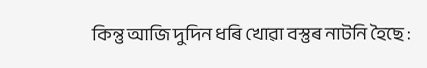কিন্তু আজি দুদিন ধৰি খোৱা বস্তুৰ নাটনি হৈছে :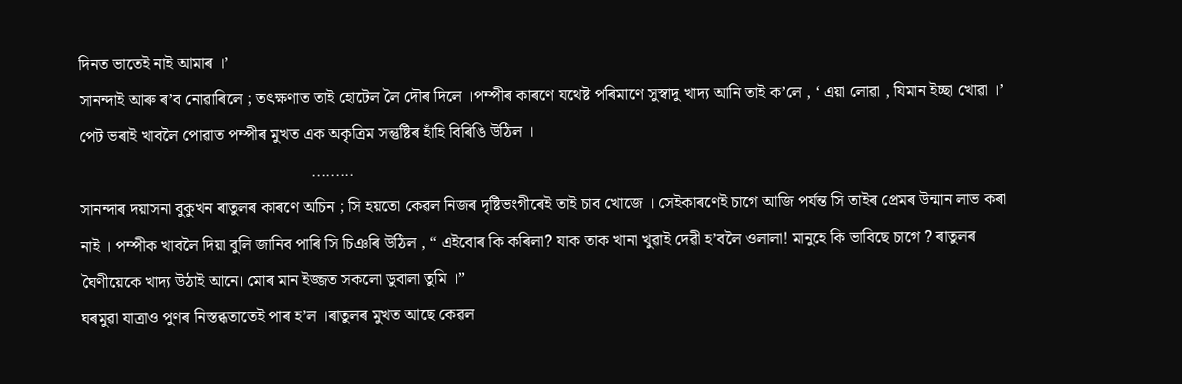দিনত ভাতেই নাই আমাৰ ।’
সানন্দাই আৰু ৰ’ব নোৱাৰিলে ; তৎক্ষণাত তাই হোটেল লৈ দৌৰ দিলে ।পম্পীৰ কাৰণে যথেষ্ট পৰিমাণে সুস্বাদু খাদ্য আনি তাই ক’লে , ‘ এয়া লোৱা , যিমান ইচ্ছা খোৱা ।’
পেট ভৰাই খাবলৈ পোৱাত পম্পীৰ মুখত এক অকৃত্রিম সন্তুষ্টিৰ হাঁহি বিৰিঙি উঠিল ।
                                                        .........
সানন্দাৰ দয়াসনা বুকুখন ৰাতুলৰ কাৰণে অচিন ; সি হয়তো কেৱল নিজৰ দৃষ্টিভংগীৰেই তাই চাব খোজে । সেইকাৰণেই চাগে আজি পৰ্যন্ত সি তাইৰ প্রেমৰ উন্মান লাভ কৰা নাই । পম্পীক খাবলৈ দিয়া বুলি জানিব পাৰি সি চিঞৰি উঠিল , “ এইবোৰ কি কৰিলা? যাক তাক খানা খুৱাই দেৱী হ’বলৈ ওলালা! মানুহে কি ভাবিছে চাগে ? ৰাতুলৰ ঘৈণীয়েকে খাদ্য উঠাই আনে। মোৰ মান ইজ্জত সকলো ডুবালা তুমি ।”
ঘৰমুৱা যাত্রাও পুণৰ নিস্তব্ধতাতেই পাৰ হ’ল ।ৰাতুলৰ মুখত আছে কেৱল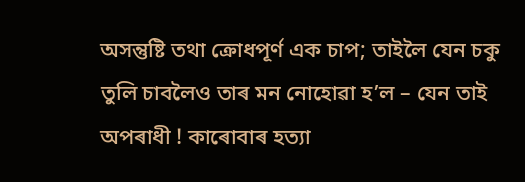অসন্তুষ্টি তথা ক্রোধপূৰ্ণ এক চাপ; তাইলৈ যেন চকু তুলি চাবলৈও তাৰ মন নোহোৱা হ’ল – যেন তাই অপৰাধী ! কাৰোবাৰ হত্যা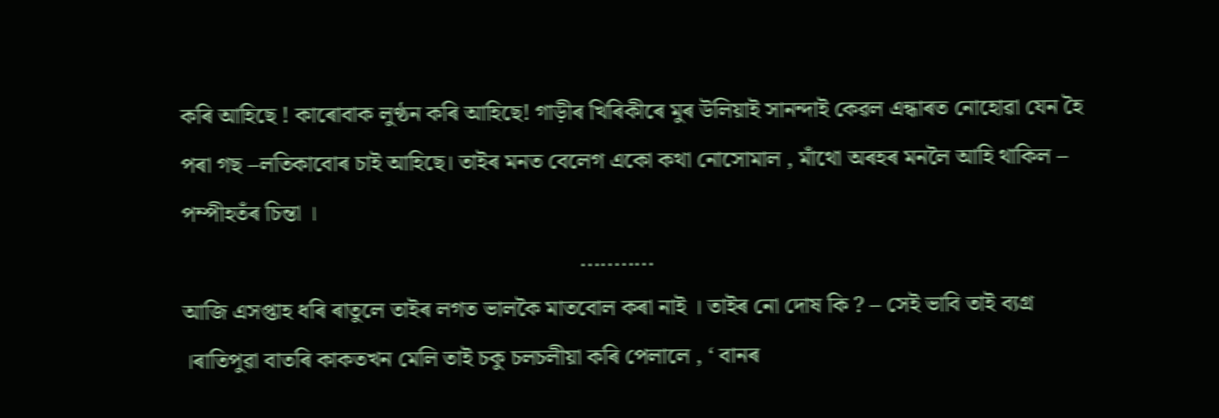কৰি আহিছে ! কাৰোবাক লুণ্ঠন কৰি আহিছে! গাড়ীৰ খিৰিকীৰে মুৰ উলিয়াই সানন্দাই কেৱল এন্ধাৰত নোহোৱা যেন হৈ পৰা গছ –লতিকাবোৰ চাই আহিছে। তাইৰ মনত বেলেগ একো কথা নোসোমাল , মাঁথো অৰহৰ মনলৈ আহি থাকিল – পম্পীহতঁৰ চিন্তা ।
                                                                      ...........
আজি এসপ্তাহ ধৰি ৰাতুলে তাইৰ লগত ভালকৈ মাতবোল কৰা নাই । তাইৰ নো দোষ কি ? – সেই ভাবি তাই ব্যগ্র ।ৰাতিপুৱা বাতৰি কাকতখন মেলি তাই চকু চলচলীয়া কৰি পেলালে , ‘ বানৰ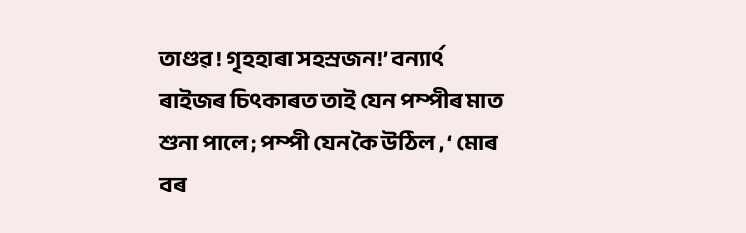তাণ্ডৱ ! গৃহহাৰা সহস্রজন!’ বন্যাৰ্ৎ ৰাইজৰ চিৎকাৰত তাই যেন পম্পীৰ মাত শুনা পালে ; পম্পী যেন কৈ উঠিল , ‘ মোৰ বৰ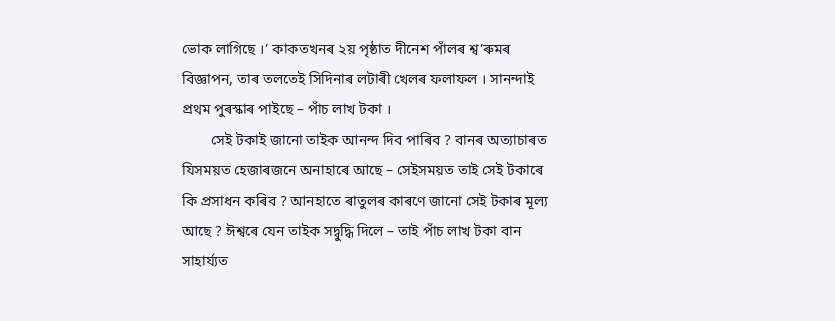ভোক লাগিছে ।’ কাকতখনৰ ২য় পৃষ্ঠাত দীনেশ পাঁলৰ শ্ব’ৰুমৰ বিজ্ঞাপন, তাৰ তলতেই সিদিনাৰ লটাৰী খেলৰ ফলাফল । সানন্দাই প্রথম পুৰস্কাৰ পাইছে – পাঁচ লাখ টকা ।
        সেই টকাই জানো তাইক আনন্দ দিব পাৰিব ? বানৰ অত্যাচাৰত যিসময়ত হেজাৰজনে অনাহাৰে আছে – সেইসময়ত তাই সেই টকাৰে কি প্রসাধন কৰিব ? আনহাতে ৰাতুলৰ কাৰণে জানো সেই টকাৰ মূল্য আছে ? ঈশ্বৰে যেন তাইক সদ্বুদ্ধি দিলে – তাই পাঁচ লাখ টকা বান সাহাৰ্য্যত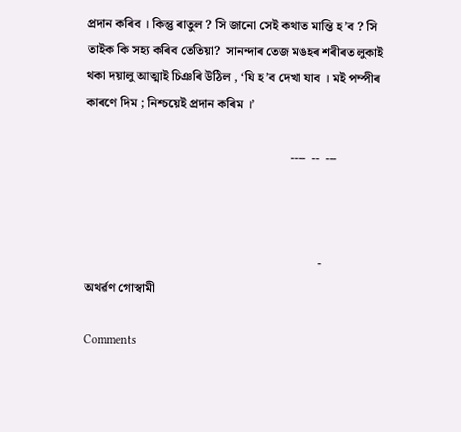প্রদান কৰিব । কিন্তু ৰাতুল ? সি জানো সেই কথাত মান্তি হ’ব ? সি তাইক কি সহ্য কৰিব তেতিয়া?  সানন্দাৰ তেজ মঙহৰ শৰীৰত লুকাই থকা দয়ালু আত্মাই চিঞৰি উঠিল , ‘যি হ’ব দেখা যাব । মই পম্পীৰ কাৰণে দিম ; নিশ্চয়েই প্রদান কৰিম ।’

                                                                  ----  --  ---



                                                                           -                                          অথৰ্ৱণ গোস্বামী

Comments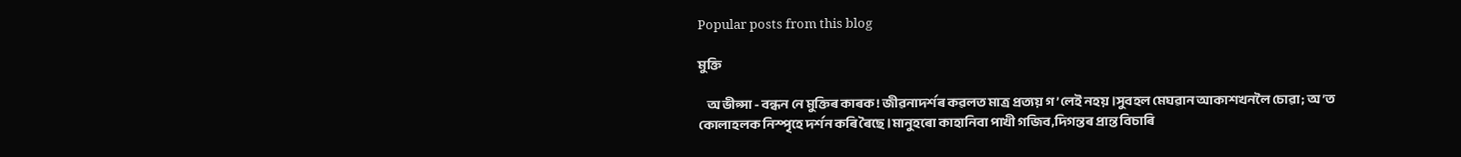Popular posts from this blog

মুক্তি

    অ ভীপ্সা - বন্ধন নে মুক্তিৰ কাৰক ! জীৱনাদৰ্শৰ কৱলত মাত্র প্রত্যয় গ’লেই নহয়।সুবহল মেঘৱান আকাশখনলৈ চোৱা; অ’ত কোলাহলক নিস্পৃহে দৰ্শন কৰি ৰৈছে ।মানুহৰো কাহানিবা পাখী গজিব,দিগন্তৰ প্রান্ত বিচাৰি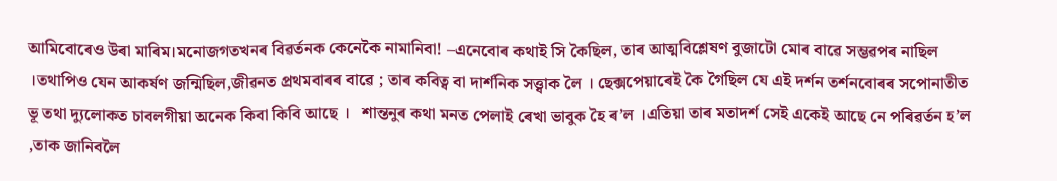আমিবোৰেও উৰা মাৰিম।মনোজগতখনৰ বিৱৰ্তনক কেনেকৈ নামানিবা! –এনেবোৰ কথাই সি কৈছিল, তাৰ আত্মবিশ্লেষণ বুজাটো মোৰ বাৱে সম্ভৱপৰ নাছিল ।তথাপিও যেন আকৰ্ষণ জন্মিছিল,জীৱনত প্রথমবাৰৰ বাৱে ; তাৰ কবিত্ব বা দাৰ্শনিক সত্ত্বাক লৈ । ছেক্সপেয়াৰেই কৈ গৈছিল যে এই দৰ্শন তৰ্শনবোৰৰ সপোনাতীত ভূ তথা দ্যুলোকত চাবলগীয়া অনেক কিবা কিবি আছে ।   শান্তনুৰ কথা মনত পেলাই ৰেখা ভাবুক হৈ ৰ’ল ।এতিয়া তাৰ মতাদৰ্শ সেই একেই আছে নে পৰিৱৰ্তন হ’ল ,তাক জানিবলৈ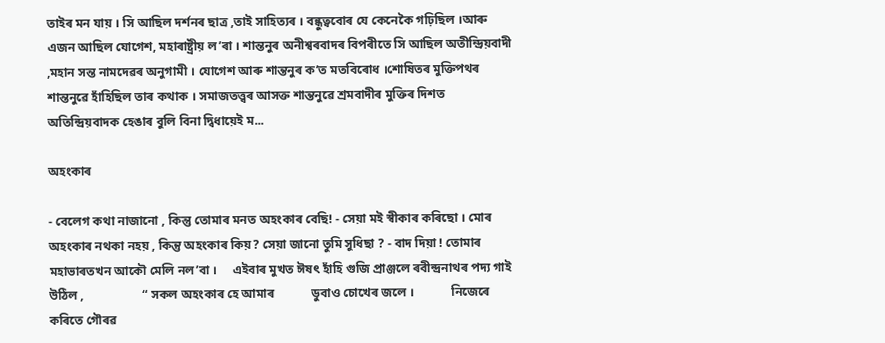তাইৰ মন যায় । সি আছিল দৰ্শনৰ ছাত্র ,তাই সাহিত্যৰ । বন্ধুত্ববোৰ যে কেনেকৈ গঢ়িছিল ।আৰু এজন আছিল যোগেশ, মহাৰাষ্ট্রীয় ল’ৰা । শান্তনুৰ অনীশ্বৰবাদৰ বিপৰীতে সি আছিল অতীন্দ্রিয়বাদী ,মহান সন্ত নামদেৱৰ অনুগামী । যোগেশ আৰু শান্তনুৰ ক’ত মতবিৰোধ ।শোষিতৰ মুক্তিপথৰ শান্তনুৱে হাঁহিছিল তাৰ কথাক । সমাজতত্ত্বৰ আসক্ত শান্তনুৱে শ্রমবাদীৰ মুক্তিৰ দিশত অতিন্দ্রিয়বাদক হেঙাৰ বুলি বিনা দ্বিধায়েই ম...

অহংকাৰ

- বেলেগ কথা নাজানো , কিন্তু তোমাৰ মনত অহংকাৰ বেছি! - সেয়া মই স্বীকাৰ কৰিছো । মোৰ অহংকাৰ নথকা নহয় , কিন্তু অহংকাৰ কিয়? সেয়া জানো তুমি সুধিছা ? - বাদ দিয়া ! তোমাৰ মহাভাৰতখন আকৌ মেলি নল’বা ।     এইবাৰ মুখত ঈষৎ হাঁহি গুজি প্রাঞ্জলে ৰবীন্দ্রনাথৰ পদ্য গাই উঠিল ,                   “ সকল অহংকাৰ হে আমাৰ            ডুবাও চোখেৰ জলে ।            নিজেৰে কৰিতে গৌৰৱ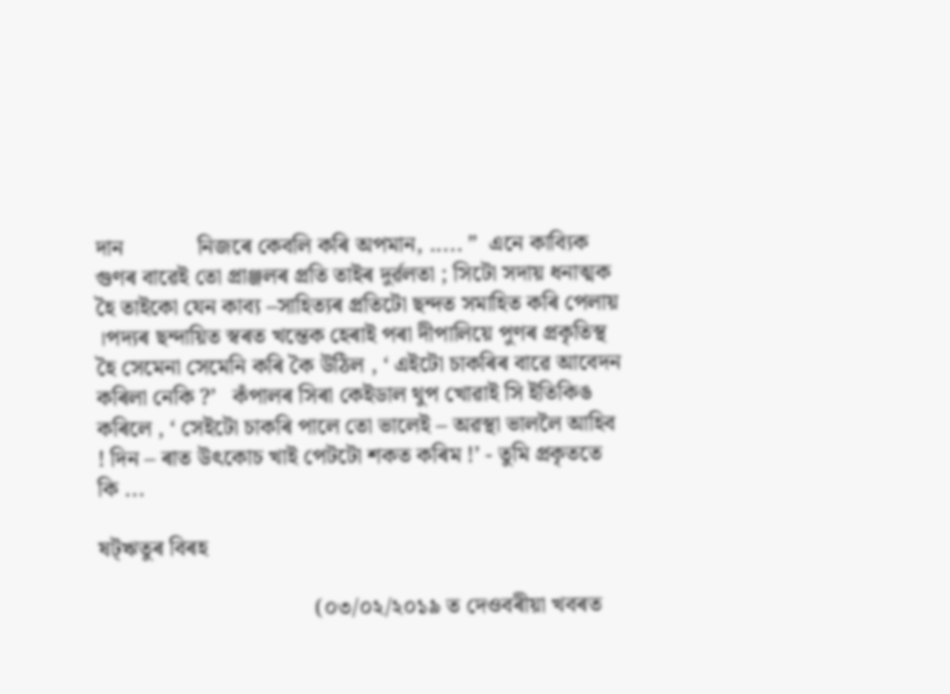দান             নিজৰে কেবলি কৰি অপমান, ..... ”  এনে কাব্যিক গুণৰ বাৱেই তো প্রাঞ্জলৰ প্রতি তাইৰ দুৰ্ৱলতা ; সিটো সদায় ধনাত্মক হৈ তাইকো যেন কাব্য –সাহিত্যৰ প্রতিটো ছন্দত সমাহিত কৰি পেলায় ।পদ্যৰ ছন্দায়িত স্বৰত খন্তেক হেৰাই পৰা দীপালিয়ে পুণৰ প্রকৃতিস্থ হৈ সেমেনা সেমেনি কৰি কৈ উঠিল , ‘ এইটো চাকৰিৰ বাৱে আবেদন কৰিলা নেকি ?’   কঁপালৰ সিৰা কেইডাল থুপ খোৱাই সি ইতিকিঙ কৰিলে , ‘ সেইটো চাকৰি পালে তো ভালেই – অৱস্থা ভাললৈ আহিব ! দিন – ৰাত উৎকোচ খাই পেটটো শকত কৰিম !’ - তুমি প্রকৃততে কি ...

ষট্ঋতুৰ বিৰহ

                                      (০৩/০২/২০১৯ ত দেওবৰীয়া খবৰত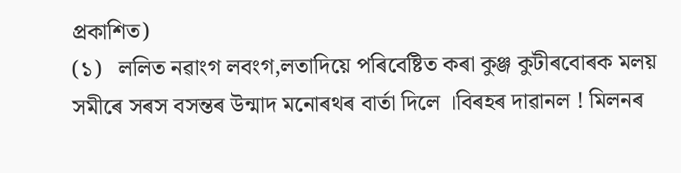প্রকাশিত)                                                                                                                 (১)   ললিত নৱাংগ লবংগ,লতাদিয়ে পৰিবেষ্টিত কৰা কুঞ্জ কুটীৰবোৰক মলয় সমীৰে সৰস বসন্তৰ উন্মাদ মনোৰথৰ বাৰ্তা দিলে ।বিৰহৰ দাৱানল ! মিলনৰ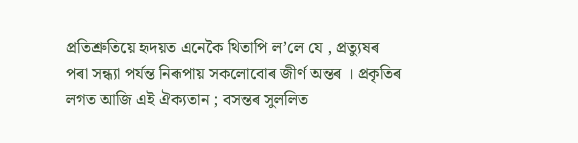প্রতিশ্রুতিয়ে হৃদয়ত এনেকৈ থিতাপি ল’লে যে , প্রত্যুষৰ পৰা সন্ধ্যা পৰ্যন্ত নিৰূপায় সকলোবোৰ জীৰ্ণ অন্তৰ । প্রকৃতিৰ লগত আজি এই ঐক্যতান ; বসন্তৰ সুললিত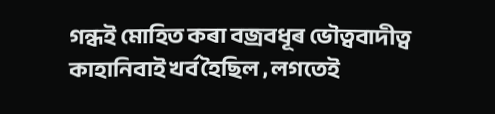গন্ধই মোহিত কৰা বজ্রবধূৰ ভৌত্ববাদীত্ব কাহানিবাই খৰ্ব হৈছিল , লগতেই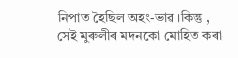নিপাত হৈছিল অহং-ভাৱ ।কিন্তু , সেই মুৰুলীৰ মদনকো মোহিত কৰা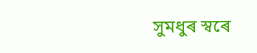সুমধুৰ স্বৰে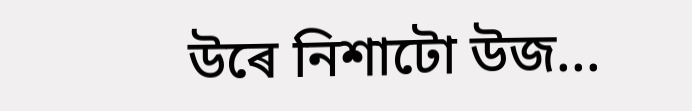উৰে নিশাটো উজ...